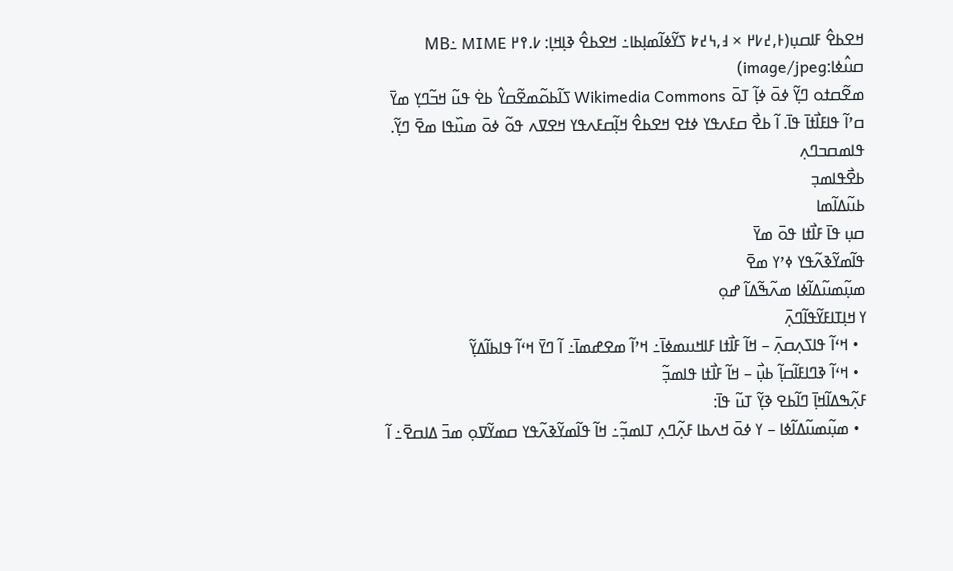ߞߐߕߐ߮ ߓߊߛߎ߲(߅,߄߇߂ × ߃,߆߄߈ ߖߌ߬ߦߊ߬ߘߊ߲ߕߊ߸ ߞߐߕߐ߮ ߢߊ߲ߞߊ߲: ߇.߉߂ MB߸ MIME ߛߎ߮ߦߊ:image/jpeg)
ߘߐ߬ߛߙߋ ߣߌ߲߬ ߦߋ߫ ߦߊ߲߬ ߠߋ߫ Wikimedia Commons ߖߊ߬ߕߋ߬ߘߐ߬ߛߌ߮ ߕߐ߭ ߟߎ߬ ߞߏ߬ߣߌ߲ ߘߌ߫ ߛߴߊ߬ ߟߊߓߊ߯ߙߊ߫ ߟߊ߫. ߊ߬ ߕߐ߯ ߛߓߍߟߌ ߦߙߐ ߞߐߕߐ߮ ߞߊ߲߬ߛߓߍߟߌ ߞߐߜߍ ߟߋ߬ ߦߋ߫ ߘߎ߰ߟߊ ߘߐ߫ ߣߌ߲߬.
ߟߊߘߛߏߣߍ߲
ߕߐ߯ߟߊߘߏ߲
ߕߎ߬ߡߊ߬ߘߊ
ߛߎ߲ ߟߊ߫ ߓߊ߯ߙߊ ߟߋ߫ ߘߌ߫
ߟߊ߬ߘߌ߬ߢߍ߬ߟߌ ߦߴߌ ߘߐ߫
ߘߎ߲߬ߘߎ߬ߡߊ߬ߦߊ ߘߍ߬ߒ߬ߡߊ߬ ߝߋ߲
ߌ ߞߊ߲ߠߊߓߌ߬ߟߊ߬ߣߍ߲߫
  • ߞߵߊ߬ ߟߊߖߍ߲ߛߍ߲߫ – ߞߊ߬ ߓߊ߯ߙߊ ߓߊߞߎߘߦߊ߫߸ ߞߴߊ߬ ߘߐߝߘߊ߫߸ ߊ߬ ߣߌ߫ ߞߵߊ߬ ߟߊߕߊ߬ߡߌ߲߬
  • ߞߵߊ߬ ߢߣߊߓߊ߬ߛߊ߲߬ ߕߎ߲߯ – ߞߊ߬ ߓߊ߯ߙߊ ߟߊߘߏ߲߬
ߓߍ߲߬ߒߡߊ߬ߞߊ߲߫ ߣߊ߬ߕߐ ߢߌ߲߬ ߠߎ߬ ߟߊ߫:
  • ߘߎ߲߬ߘߎ߬ߡߊ߬ߦߊ – ߌ ߦߋ߫ ߞߍߕߊ ߓߍ߲߬ߣߍ߲ ߠߊߘߏ߲߬߸ ߞߊ߬ ߟߊ߬ߘߌ߬ߢߍ߬ߟߌ ߛߘߌ߬ߜߋ߲ ߘߏ߫ ߡߊߛߐ߫߸ ߊ߬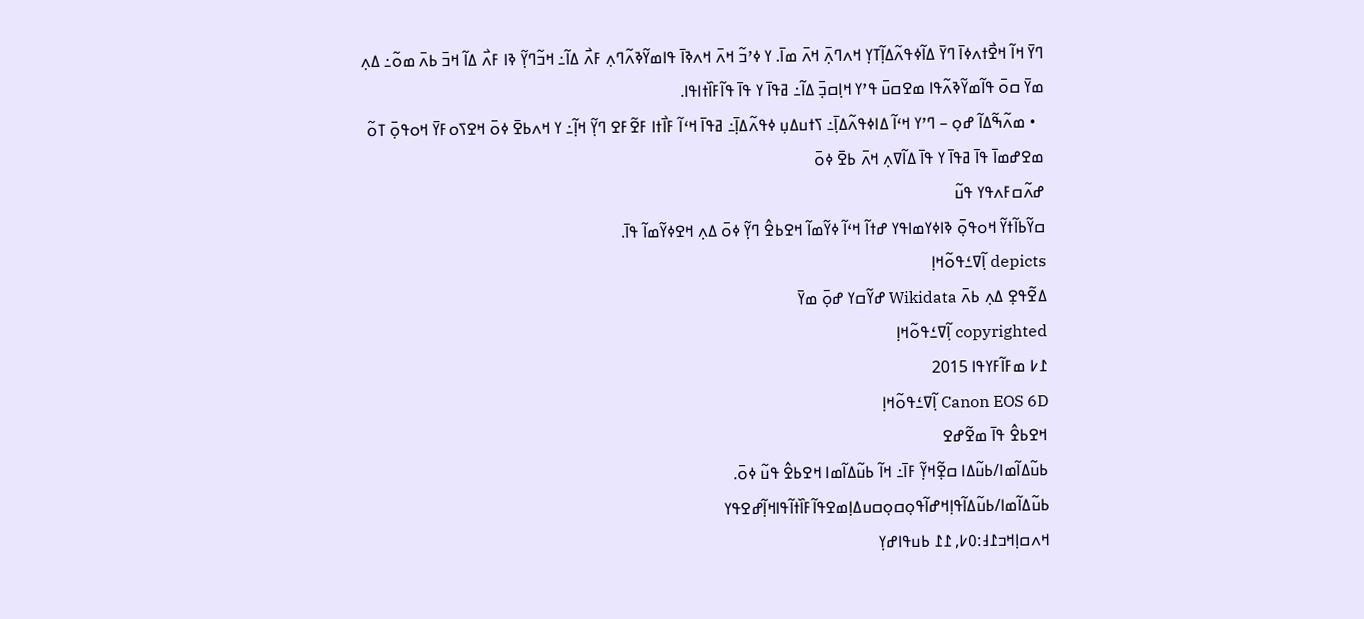ߣߌ߫ ߞߊ߬ ߞߐ߯ߙߍߦߊ߫ ߣߌ߫ ߡߊ߬ߦߟߍ߬ߡߊ߲߬ߠߌ߲ ߞߍߣߍ߲߫ ߞߍ߫ ߘߊ߫. ߌ ߦߴߏ߬ ߞߍ߫ ߞߍߢߊ߫ ߟߊߘߌ߬ߢߍ߬ߣߍ߲ ߓߍ߯ ߡߊ߬߸ ߞߏ߬ߣߌ߲߬ ߢߊ ߓߍ߯ ߡߊ߬ ߞߏ߫ ߕߍ߫ ߘߋ߬߸ ߡߍ߲ ߘߌ߫ ߛߋ߫ ߟߊ߬ߘߌ߬ߢߍ߬ߟߊ ߘߐߛߎ߫ ߟߴߌ ߞߊ߲ߛߏ߲߫ ߡߊ߬߸ ߥߟߊ߫ ߌ ߟߊ߫ ߟߊ߬ߓߊ߰ߙߊߟߊ.
  • ߘߍ߬ߒ߬ߡߊ߬ ߝߋ߲ – ߣߴߌ ߞߵߊ߬ ߡߊߦߟߍ߬ߡߊ߲߫߸ ߖߙߎߡߎ߲ ߦߟߍ߬ߡߊ߲߫߸ ߥߟߊ߫ ߞߵߊ߬ ߓߊ߯ߙߊ ߓߐ߬ߓߐ ߣߌ߲߬ ߞߊ߲߬߸ ߌ ߞߍߕߐ߫ ߦߋ߫ ߞߐߖߋߓߌ߫ ߞߋߟߋ߲߫ ߠߋ߬ ߘߐߝߘߊ߫ ߟߊ߫ ߥߟߊ߫ ߌ ߟߊ߫ ߡߊ߬ߜߍ߲ ߞߍ߫ ߕߐ߫ ߦߋ߫
ߝߍ߬ߛߓߍߟߌ ߟߎ߬
ߛߌ߬ߕߊ߬ߙߌ߬ ߞߋߟߋ߲߫ ߢߊߦߌߘߊߟߌ ߝߙߊ߬ ߞߵߊ߬ ߦߌ߬ߘߊ߬ ߞߐߕߐ߮ ߣߌ߲߬ ߦߋ߫ ߡߍ߲ ߞߐߦߌ߬ߘߊ߬ ߟߊ߫.
depicts ߊ߲߬ߜߑߟߋ߬ߞߊ߲
ߡߐ߬ߟߐ߲ ߡߍ߲ ߕߍ߫ Wikidata ߝߌ߬ߛߌ ߝߋ߲߫ ߘߌ߫
copyrighted ߊ߲߬ߜߑߟߋ߬ߞߊ߲
߁߇ ߘߓߊ߬ߓߌߟߊ 2015
Canon EOS 6D ߊ߲߬ߜߑߟߋ߬ߞߊ߲
ߞߐߕߐ߮ ߟߊ߫ ߘߐ߬ߝߐ
ߕߎ߬ߡߊ߬ߘߊ/ߕߎ߬ߡߊ ߛߐ߲߬ߞߌ߲߬ ߓߊ߫߸ ߞߊ߬ ߕߎ߬ߡߊ߬ߘߊ ߞߐߕߐ߮ ߟߎ߬ ߦߋ߫.
ߕߎ߬ߡߊ߬ߘߊ/ߕߎ߬ߡߊ߬ߟߊ߲ߞߝߊ߬ߟߋ߲ߛߋ߲ߛߎߡߊ߲ߘߐߟߊ߬ߓߊ߰ߙߊ߬ߟߊߞߊ߲߬ߝߐߟߌ
ߞߍߛߊ߲ߞߏ߁߃:߀߇, ߁߁ ߕߎߟߊߝߌ߲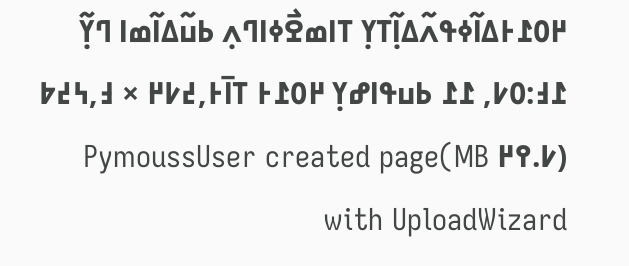߂߀߁߅ߡߊ߬ߦߟߍ߬ߡߊ߲߬ߠߌ߲ ߠߊߘߐ߯ߦߊߣߍ߲ ߕߎ߬ߡߊ߬ߘߊ ߣߌ߲߬ ߁߃:߀߇, ߁߁ ߕߎߟߊߝߌ߲ ߂߀߁߅ ߠߊ߫߅,߄߇߂ × ߃,߆߄߈ (߇.߉߂ MB)PymoussUser created page with UploadWizard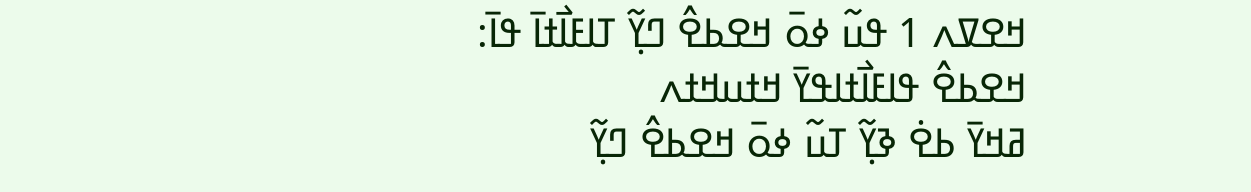ߞߐߜߍ 1 ߟߎ߬ ߦߋ߫ ߞߐߕߐ߮ ߣߌ߲߬ ߠߊߓߊ߯ߙߊ߫ ߟߊ߫:
ߞߐߕߐ߮ ߟߊߓߊ߯ߙߊߟߌ߫ ߞߙߎߞߙߍ
ߥߞߌ߫ ߕߐ߭ ߢߌ߲߬ ߠߎ߬ ߦߋ߫ ߞߐߕߐ߮ ߣߌ߲߬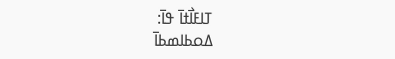ߠߊߓߊ߯ߙߊ߫ ߟߊ߫:
ߡߋߕߊߘߕߊ߫